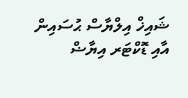ޝައިޚް އިލްޔާސް ޙުސައިން އާއި ޑޮކްޓަރ އިޔާޟް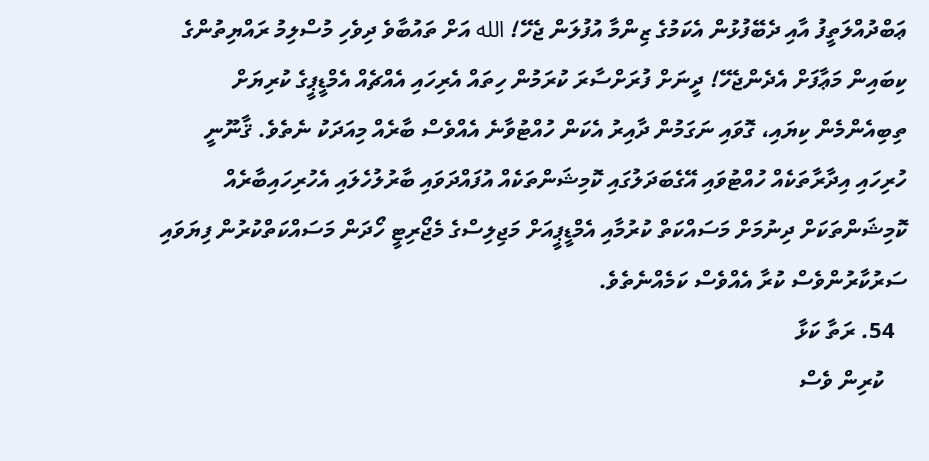ޢަބްދުއްލަތީފު އާއި ދެބޭފުޅުން އެކަމުގެ ޒިންމާ އުފުލަން ޖެހޭ! الله އަށް ތައުބާވެ ދިވެހި މުސްލިމު ރައްޔިތުންގެ ކިބައިން މަޢާފަށް އެދެންޖެހޭ! ދީނަށް ފުރަށްސާރަ ކުރަމުން ހިތައް އެރިހައި އެއްޗެއް އެމްޑީޕީގެ ކުރިޔަށް ތިބިއެންމެން ކިޔައި، ގޮވައި ނަގަމުން ދާއިރު އެކަން ހުއްޓުވާނެ އެއްވެސް ބާރެއް މިއަދަކު ނެތެވެ. ޤާނޫނީ ހުރިހައި އިދާރާތަކެއް ހުއްޓުވައި އޭގެބަދަލުގައި ކޮމިޝަންތަކެއް އުފައްދަވައި ބާރުލުހެލައި އެހުރިހައިބާރެއް ކޮމިޝަންތަކަށް ދިނުމަށް މަސައްކަތް ކުރުމާއި އެމްޑީޕީއަށް މަޖިލިސްގެ މެޖޯރިޓީ ހޯދަން މަސައްކަތްކުރުން ފިޔަވައި ސަރުކާރުންވެސް ކުރާ އެއްވެސް ކަމެއްނެތެވެ.
  54. ރަތާ ކަޅާ
    ކުރިން ވެސް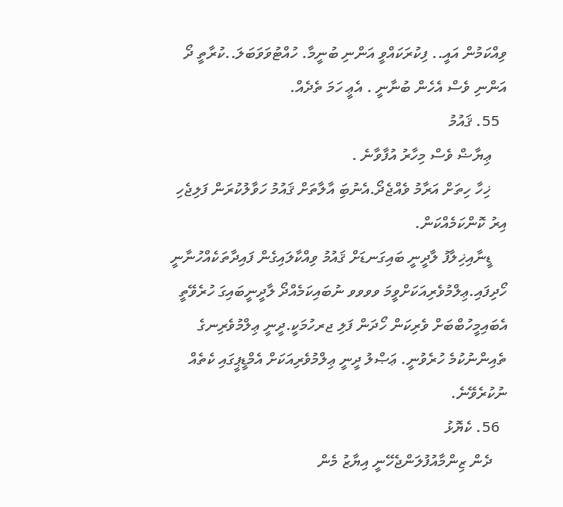ވިއްކަމުން އައީ.. ފިކުރަކައްވީ އަންނި ބުނީމާ. ހުއްޓުވަވަބަލަ..ކުރާތީ ދޯ އަންނި ވެސް އެހެން ބުނާނީ . އެޢީ ހަމަ ތެދެއް.
  55. ޤައުމު
    ޢިޔާޟް ވެސް މިހާރު އުފާވާނެ .
    ޚިހާ ހިތަށް އަރާމު ވެއްޖެދޯ.އެނުބަި އާލާތަށް ޤައުމު ހަވާލުކުރަން ފަލިޖެހި އިރު ކޮންކަމެއްކަން.
    ޑީނާއިޚިލާފު ލާދީނީ ބައިގަނޑަށް ޤައުމު ވިއްކާލައިގެން ފައިދާތަކެއްހުނާނީ ހޯދިފައި.ޢިލްމުވެރިއަކަށްވީމަ ވވވވ ނުބައިކަމެއްދޯ ލާދީނީބައިގަ ހުރެވޭތީ އެބައިމީހުބްބަށް ވެރިކަން ހޯދަން ފަލި ޖރހުމަކީ.ދީނީ ޢިލްމުވެރިނގެ ތެއިންނުކުމެ ހުރެވުނީ. ޢަޞްލު ދީނީ ޢިލްމުވެރިއަކަށް އެމްޑީޕީގައި ކެތެއް ނުކުރެވޭނެ.
  56. ކެޔޮޅު
    ދެން ޒިންމާއުފުލަންޖެހޭނީ އިޔާޒު މެން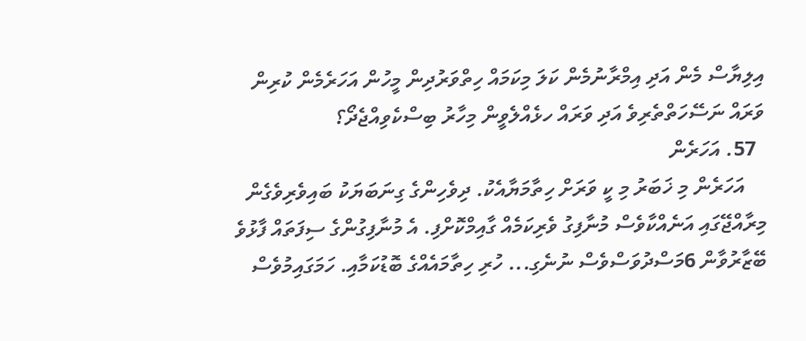އިލިޔާސް މެން އަދި އިމްރާނުމެން ކަލަ މިކަމައް ހިތްވަރުދިން މީހުން އަހަރެމެން ކުރިން ވަރައް ނަސޭހަތްތެރިވެ އަދި ވަރައް ހޅެއްލެވީން މިހާރު ބިސްކެވިއްޖެދޯ؟
  57. އަހަރެން
    އަހަރެން މި ޚަބަރު މި ކީ ވަރަށް ހިތާމަޔާއެކު. ދިވެހިންގެ ގިނަބަޔަކު ބައިވެރިވެގެން މިރާއްޖޭގައި އަނެއްކާވެސް މުނާފިގު ވެރިކަމެއް ގާއިމްކޮށްފި. އެ މުނާފިގުންގެ ސިފަތައް ފާޅުވެ ބޭޒާރުވާން 6މަސްދުވަސްވެސް ނުނެގި... ހުރި ހިތާމައެއްގެ ބޮޑުކަމާއި. ހަމަގައިމުވެސް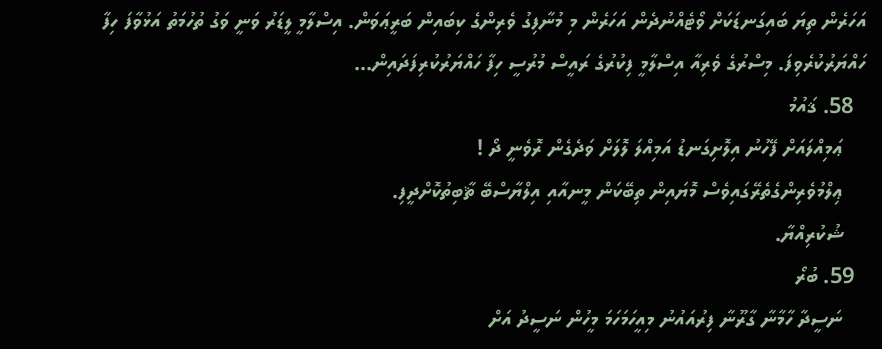އަހަރެން ތިޔަ ބައިގަނޑަކަށް ވޯޓެއްނުދެން އަހަރެން މި މުނާފިގު ވެރިންގެ ކިބައިން ބަރީޢަވަން. އިސްލާމީ ލީޑަރު ވަނީ ވަގު ތުހުމަތު އަޅުވާފަ ހިފާ ހައްޔަރުކުރެވިފަ. މިސްރުގެ ވެރިއާ އިސްލާމީ ފިކުރުގެ ރައީސް މުރުސީ ހިފާ ހައްޔަރުކުރިފަދައިން...
  58. ޤައުމު
    ޢަމިއްލައަށް ފޭހުނު އިލޮށިގަނޑު އަމިއްލަ ލޮލަށް ވަދެގެން ރޮވެނީ ދޯ !
    ޢިލްމުވެރިންގެތެރޭގައިވެސް މޮޔައިން ތިބޭކަން މީނއާއި އިލްޔާސްބޭ ޘާބިތުކޮށްދީފި.
    ޝުކުރިއްޔާ.
  59. ބުރޯ
    ނަސީދާ ހާމާނާ ގާރޫނާ ފިރުއައުނު މިއީހަމަހަމަ މީހުން ނަސީދު އަށް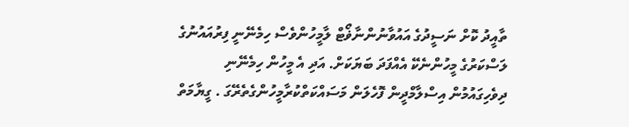ތާއީދު ކޮށް ނަސީދުގެ އައުވާނުންނާޥޯޓް ލާމީހުންވެސް ހިމެނޭނީ ފިރުއައުނުގެ ލަސްކަރުގެ މީހުންނެކޭ އެއްފަދަ ބަޔަކަށް. އަދި އެ މީހުން ހިމެނޭނި ދިވެހިގައުމުން އިސްލާމްދީން ފޮހެލަން މަސައްކަތްކުރާމީހުންގެތެރޭގަ . ގީޔާމަތް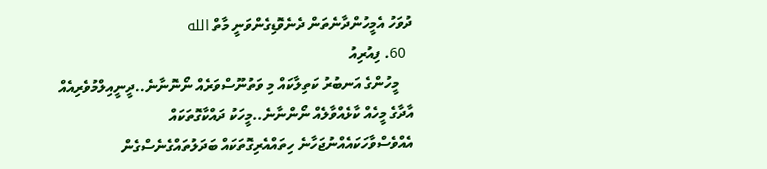ދުވަހު އެމީހުންދާނެތަން ދެނެވޮޑިގެންވަނީ މާތް الله
  60. ފިއުރިއު
    މީހުންގެ އަނބުރު ކަތިލާކައް މި ވަތުނޫސްވަރެއް ނޯނޮނާނެ..ދީނީއިލްމުވެރިއެއް އާދާގެ މީހެއް ކާޅެއްވާލެއް ނޯންނާނެ..މީހަކު ދައްކާގޮތަކައް އެއްވެސްވާހަކައެއްނުޖަހާނެ ހިތައްއެރިގޮތަކައް ބަދަލުތައްގެނެސްގެން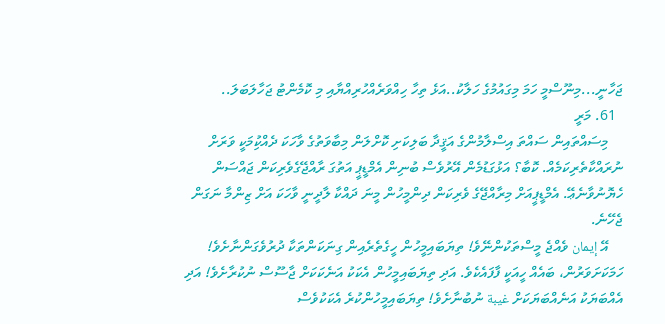ޖަހާނީ...މިނޫސްމީ ހަމަ މިގައުމުގެ ހަލާކު..އަޅެ ތިހާ ހިއްވަރެއްހުރިއްޔާއި މި ކޮމެންޓު ޖަހާލަބަލަ..
  61. މަރީ
    މިސައްތައިން ސައްތަ އިސްލާމުންގެ އަޤީދާ ބަލިކަށި ކޮށްލަން މިބާވަތުގެ ވާހަކަ ދެއްކުިމަކީ ވަރަށް ނުރައްކާތެރިކަމެއް. ކޮބާ؟ އަޅުގަޑުމެން އޭރުވެސް ބުނިން އެމްޑީޕީ އަތުގަ ރާއްޖޭގެވެރިކަން ޖައްސަން ހެޔޮނުވާނެޢޭ. އެމްޑީޕީއަށް މިރާއްޖޭގެ ވެރިކަން ދިންމީހުން މީނަ ދައްކާ ލާދީނީ ވާހަކަ އަށް ޒިންމާ ނަގަން ޖެހޭނެ.
    އޭ إيمان ވެއްޖެ މީސްތަކުންނޭވެ! ތިޔަބައިމީހުން ހީގެތެރެއިން ގިނަކަންތަކާ ދުރުވެގަންނާށެވެ! ހަމަކަށަވަރުން، ބައެއް ހީއަކީ ފާފައެކެވެ. އަދި ތިޔަބައިމީހުން އެކަކު އަނެކަކަށް ޖާސޫސް ނުކުރާށެވެ! އަދި އެއްބަޔަކު އަނެއްބަޔަކަށް غيبة ނުބުނާށެވެ! ތިޔަބައިމީހުންކުރެ އެކަކުވެސް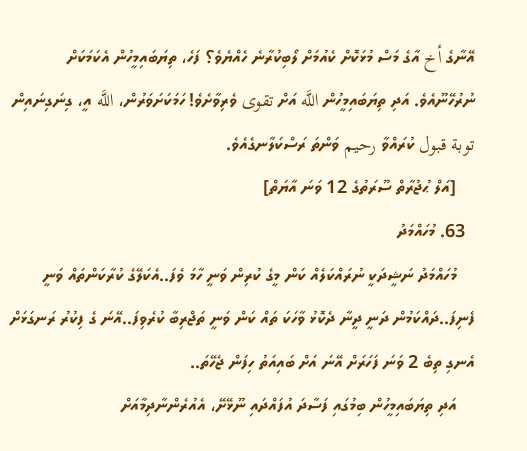އޭނާގެ أخ އާގެ މަސް މުޅަކޮށް ކެއުމަށް ލޯބިކުރާނެ ހެއްޔެވެ؟ ފަހެ، ތިޔަބައިމީހުން އެކަމަކަށް ނުރުހޭނޫއެވެ. އަދި ތިޔަބައިމީހުން اللَّه އަށް تقوى ވެރިވާށެވެ! ހަމަކަށަވަރުން، اللَّه އީ، ގިނަގިނައިން توبة قبول ކުރައްވާ رحيم ވަންތަ ރަސްކަލާނގެއެވެ.
    [އަލް ޙުޖުރާތް ސޫރަތުގެ 12 ވަނަ އާޔަތް]
  63. މުހައްމަދު
    މުހައްމަދު ނަޝީދަކީ ނުރައްކަލެއް ކަން މީގެ ކުރިން ވަނީ ހާމަ ވެފަ..އެކަލޭގެ ކުރާކަންތައް ވަނީ ފެނިފަ..ދައްކަމުން ދަނީ ދީނާ ދެކޮޅު ވާހަކަ ތައް ކަން ވަނީ ތަޖްރިބާ ކުރެވިފަ..އޭނަ ގެ ފިކުރު ރަނގަޅަށް އެނގި ތިބެ 2 ވަނަ ފަހަރަށް އޭނަ އަށް ބައިއަތު ހިފަން ޖެހޭތަ..
    އަދި ތިޔަބައިމީހުން ބިމުގައި ފަސާދަ އުފައްދައި ނޫޅޭށޭ، އެއުރެންނާދިމާއަށް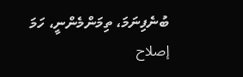ބުނެފިނަމަ، ތިމަންމެންނީ، ހަމަ إصلاح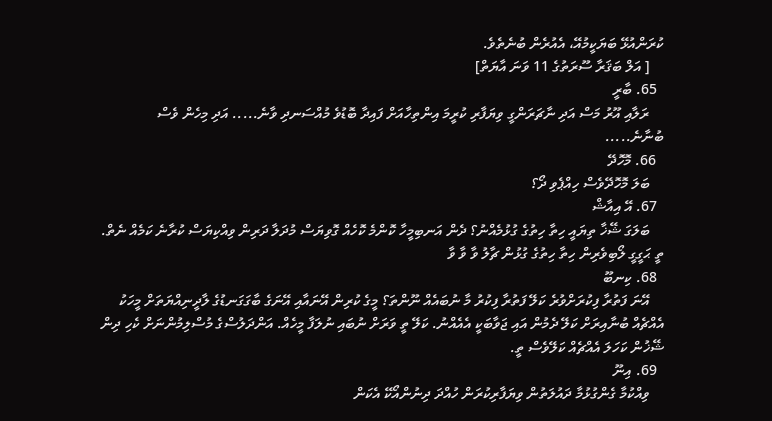ކުރަންއުޅޭ ބަޔަކީމުއޭ، އެއުރެން ބުނެތެވެ.
    [ އަލް ބަޤަރާ ސޫރަތުގެ 11 ވަނަ އާޔަތް]
  65. ބާރީ
    ރަލާއި އޫރު މަސް އަދި ނާޗަރަންގީ ވިޔަފާރި ކުރީމަ އިންތިހާއަށް ފައިދާ ބޮޑުވެ މުއްސަނދި ވާނެ..... އަދި މިހެން ވެސް ބުނާނެ.....
  66. މޮހޮދޭ
    ބަލަ މޮހޮދޭވެސް ހިއްޕެވި ދޯ؟
  67. އޭ އިއާޝް
    ބަލަގަ ޝޭޚާ ތިޔައީ ހިތާ ހިތުގެ ގުޅުމެއްނު؟ ދެން އަނބިމީހާ ކޮންމެ ކޮހެއް ގޮވިޔަސް މުދަލާ ދަރިން ވިއްކިޔަސް ކުރާނެ ކަމެއް ނެތް. ތީ ޙަގީގީ ލޯބިވެރިން ހިތާ ހިތުގެ ގުޅުން ޗާލު ވާ ވާ ވާ
  68. ކިނބޫ
    އޭނަ ފަތުރާ ފިކުރަށްވުރެ ކަލޭ ފަތުރާ ފިކުރު މާ ނުބައެއް ނޫންތަ؟ މީގެ ކުރިން އޭނައާއި އޭނަގެ ބާގަގަނޑުގެ ލާދީނިއްޔަތަށް މީހަކު އެއްޗެއް ބުނާއިރަށް ކަލޭ ދެމުން އައި ޖަވާބަކީ އެއެއްނު. ކަލޭ ތީ ވަރަށް ނުބައި ނުލަފާ މީހެއް. އަންދަލުސްގެ މުސްލިމުންނަށް ކެހި ދިން ޝޭޚުން ކަހަލަ އެއްޗެއް ކަލޭވެސް ތީ.
  69. އިނޫ
    ވިއްކުމާ ގެންގުޅުމާ ދައުލަތުން ވިޔަފާރިކުރަން ހުއްދަ ދިނުންއޯކޭ އެކަން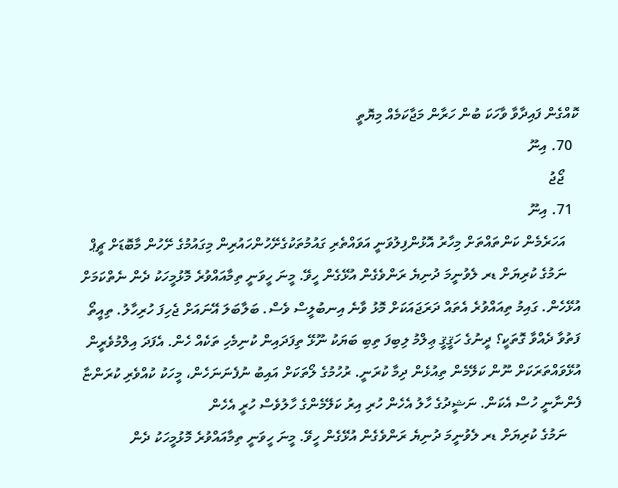ކޮއްގެން ފައިދާވާ ވާހަކަ ބުން ހަރާން މަޖާކަމެއް މިޔޮތީ
  70. އިނޫ
    ޖޯޖު
  71. އިނޫ
    އަހަރެމެން ކަންތައްތަށް މިހާރު އޮޅުންފިލުވަނީ އަވައްތެރި ގައުމުތަކުގެށޭހުންހައުރިން މިގައުމުގެ ށޭހުން މާބޮޑަށް ޗީޕް
    ނަމުގެ ކުރިޔަށް ޑރ ލެވުނީމަ ދުނިޔެ ރަންވެގެން އުޅޭގެން ހީވޭ. މީނަ ހީވަނީ ތިމާއައްވުރެ މޮޅުމީހަކު ދެން ނެތްކަމަށް އުޅޭހެން. ގައިމު ތިއައްވުރެ އެތައް ދަރަޖައަކަށް މޮޅު ވާނެ އިނބުލީސް ވެސް. ބަލާބަލަ އޭނައަށް ޖެހިފަ ހުރިހާލު. ތިއީތޯ ފަތުވާ ދެއްވާ ގޮތަކީ؟ ދީނުގެ ހަޤީޤީ ޢިލްމު ލިބިފަ ތިބި ބަޔަކު ނޫޅޭ ތިފަދައިން ކުނިމެހި ތަކެއް ހެން. އެފަދަ އިލްމުވެރީން އުޅޭވައްތަރަކަށް ނޫން ކަލޭމެން ތިއުޅެން ދިމާ ކުރަނީ. ރުހުމުގެ ލޯތަކަށް އައިބު ނުފެނަނަހެން، މީހަކު ކުއްވެރި ކުރަންޏާ ފެންނާނީ ހުސް އެކަން. ނަޝީދުގެ ހާލު އެހެން ހުރި އިރު ކަލޭމެންގެ ހާލުވެސް ހުރީ އެހެން
    ނަމުގެ ކުރިޔަށް ޑރ ލެވުނީމަ ދުނިޔެ ރަންވެގެން އުޅޭގެން ހީވޭ. މީނަ ހީވަނީ ތިމާއައްވުރެ މޮޅުމީހަކު ދެން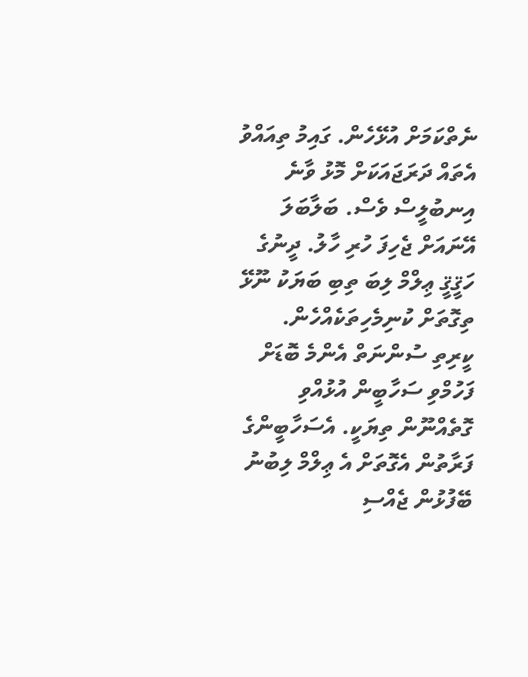ނެތްކަމަށް އުޅޭހެން. ގައިމު ތިއައްވު އެތައް ދަރަޖައަކަށް މޮޅު ވާނެ އިނބުލީސް ވެސް. ބަލާބަލަ އޭނައަށް ޖެހިފަ ހުރި ހާލު. ދީނުގެ ހަޤީޤީ ޢިލްމް ލިބަ ތިބި ބަޔަކު ނޫޅޭ ތިގޮތަށް ކުނިމެހިތަކެއްހެން. ކީރިތި ސުންނަތް އެންމެ ބޮޑަށް ފަހުމްވި ސަހާބީން އުޅުއްވި ގޮތެއްނޫން ތިޔަކީ. އެސަހާބީންގެ ފަރާތުން އެގޮތަށް އެ ޢިލްމް ލިބުނު ބޭފުޅުން ޖެއްސި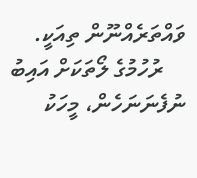ވައްތަރެއްނޫން ތިއަކީ.
    ރުހުމުގެ ލޯތަކަށް އައިބު ނުފެނަނަހެން، މީހަކު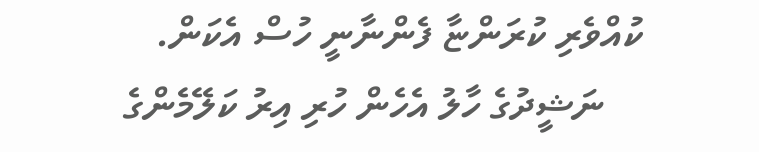ކުއްވެރި ކުރަންޏާ ފެންނާނީ ހުސް އެކަން.
    ނަޝީދުގެ ހާލު އެހެން ހުރި އިރު ކަލޭމެންގެ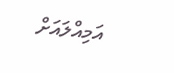އަމިއްލައަށް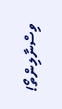ވިސްނާލިންތޯ!